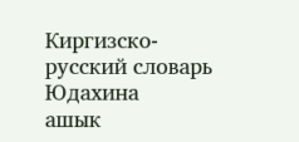Киргизско-русский словарь Юдахина
ашык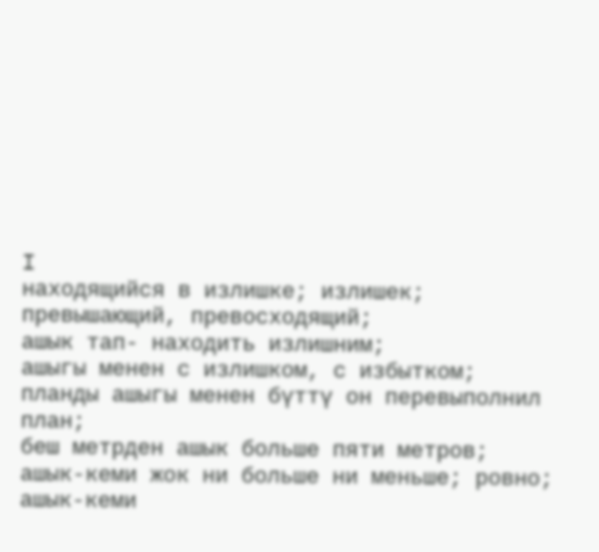I
находящийся в излишке; излишек; превышающий, превосходящий;
ашык тап- находить излишним;
ашыгы менен с излишком, с избытком;
планды ашыгы менен бүттү он перевыполнил план;
беш метрден ашык больше пяти метров;
ашык-кеми жок ни больше ни меньше; ровно;
ашык-кеми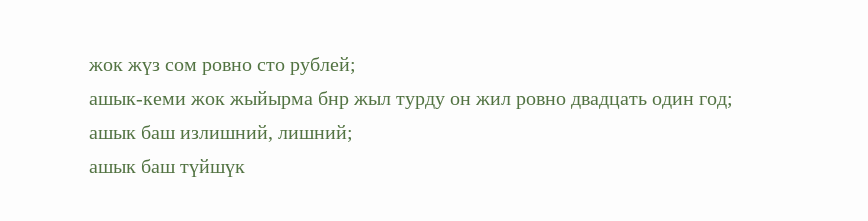жок жүз сом ровно сто рублей;
ашык-кеми жок жыйырма бнр жыл турду он жил ровно двадцать один год;
ашык баш излишний, лишний;
ашык баш түйшүк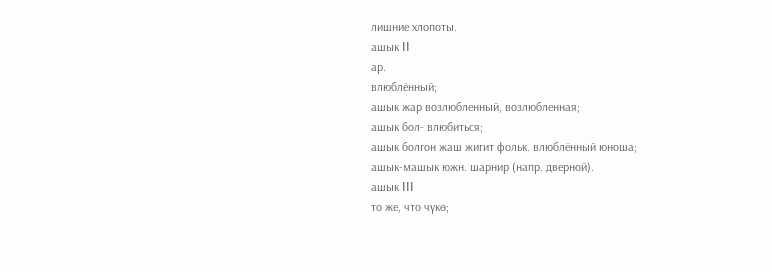лишние хлопоты.
ашык II
ар.
влюблённый;
ашык жар возлюбленный, возлюбленная;
ашык бол- влюбиться;
ашык болгон жаш жигит фольк. влюблённый юноша;
ашык-машык южн. шарнир (напр. дверной).
ашык III
то же, что чүкө;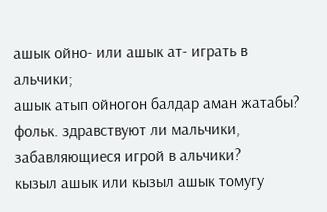ашык ойно- или ашык ат- играть в альчики;
ашык атып ойногон балдар аман жатабы? фольк. здравствуют ли мальчики, забавляющиеся игрой в альчики?
кызыл ашык или кызыл ашык томугу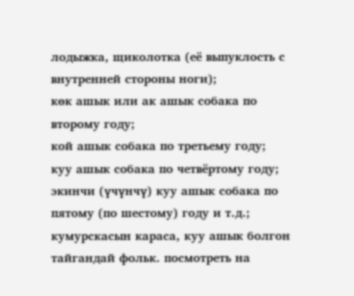лодыжка, щиколотка (её выпуклость с внутренней стороны ноги);
көк ашык или ак ашык собака по второму году;
кой ашык собака по третьему году;
куу ашык собака по четвёртому году;
экинчи (үчүнчү) куу ашык собака по пятому (по шестому) году и т.д.;
кумурскасын караса, куу ашык болгон тайгандай фольк. посмотреть на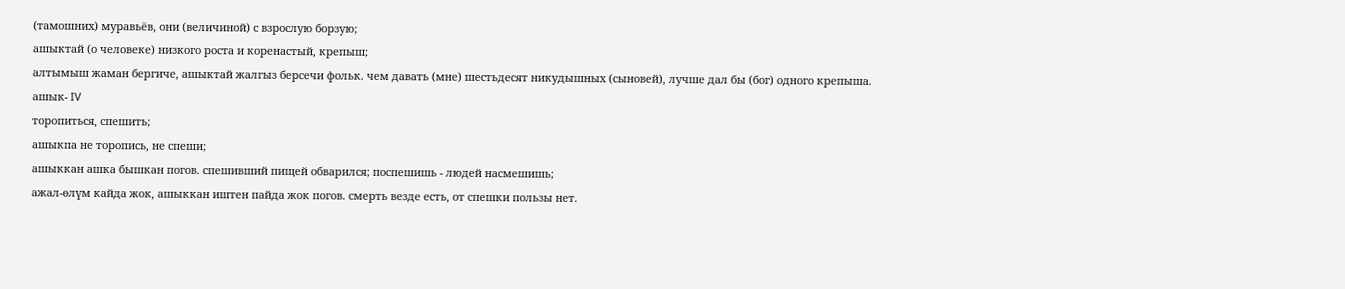(тамошних) муравьёв, они (величиной) с взрослую борзую;
ашыктай (о человеке) низкого роста и коренастый, крепыш;
алтымыш жаман бергиче, ашыктай жалгыз берсечи фольк. чем давать (мне) шестьдесят никудышных (сыновей), лучше дал бы (бог) одного крепыша.
ашык- IV
торопиться, спешить;
ашыкпа не торопись, не спеши;
ашыккан ашка бышкан погов. спешивший пищей обварился; поспешишь - людей насмешишь;
ажал-өлүм кайда жок, ашыккан иштен пайда жок погов. смерть везде есть, от спешки пользы нет.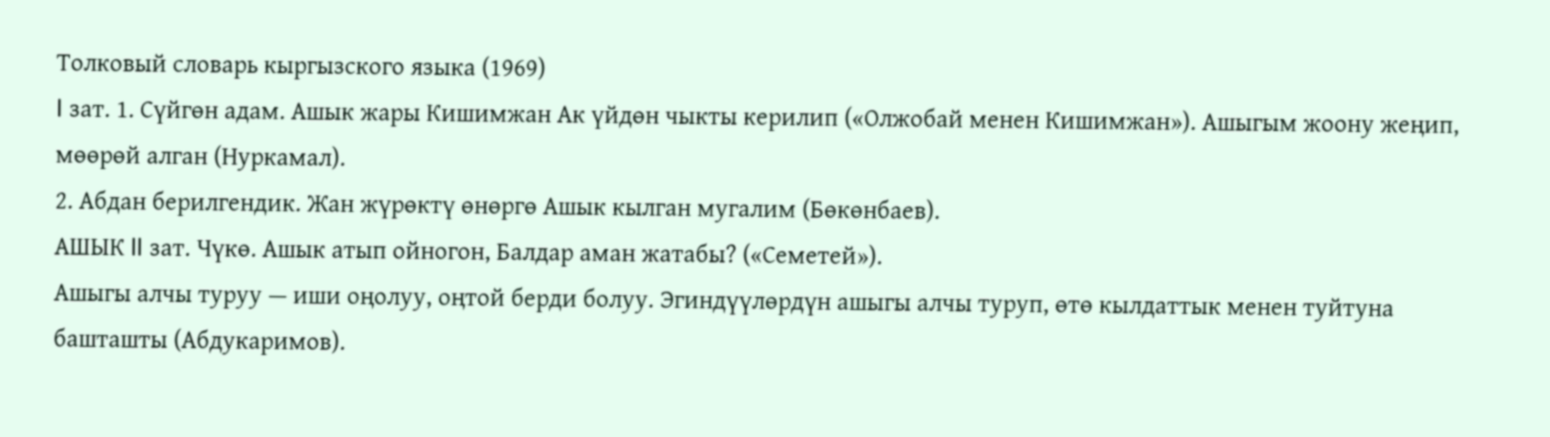Толковый словарь кыргызского языка (1969)
I зат. 1. Сүйгөн адам. Ашык жары Кишимжан Ак үйдөн чыкты керилип («Олжобай менен Кишимжан»). Ашыгым жоону жеңип, мөөрөй алган (Нуркамал).
2. Абдан берилгендик. Жан жүрөктү өнөргө Ашык кылган мугалим (Бөкөнбаев).
АШЫК II зат. Чүкө. Ашык атып ойногон, Балдар аман жатабы? («Семетей»).
Ашыгы алчы туруу — иши оңолуу, оңтой берди болуу. Эгиндүүлөрдүн ашыгы алчы туруп, өтө кылдаттык менен туйтуна башташты (Абдукаримов).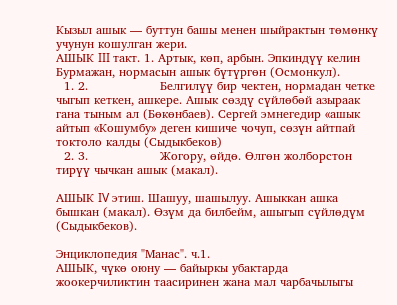Кызыл ашык — буттун башы менен шыйрактын төмөнкү учунун кошулган жери.
АШЫК III такт. 1. Артык, көп, арбын. Эпкиндүү келин Бурмажан, нормасын ашык бүтүргөн (Осмонкул).
  1. 2.                  Белгилүү бир чектен, нормадан четке чыгып кеткен, ашкере. Ашык сөздү сүйлөбөй азыраак гана тыным ал (Бөкөнбаев). Сергей эмнегедир «ашык айтып «Кошумбу» деген кишиче чочуп, сөзүн айтпай токтоло калды (Сыдыкбеков)
  2. 3.                  Жогору, өйдө. Өлгөн жолборстон тирүү чычкан ашык (макал).

АШЫК IV этиш. Шашуу, шашылуу. Ашыккан ашка бышкан (макал). Өзүм да билбейм, ашыгып сүйлөдүм (Сыдыкбеков).

Энциклопедия "Манас". ч.1.
АШЫК, чүкө оюну — байыркы убактарда жоокерчиликтин таасиринен жана мал чарбачылыгы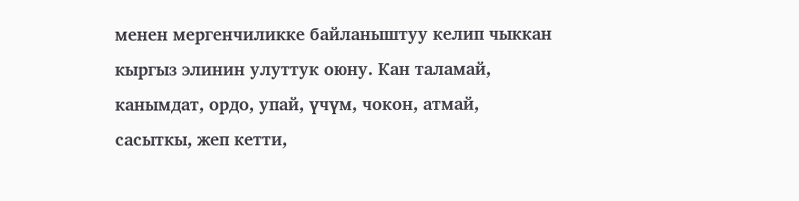менен мергенчиликке байланыштуу келип чыккан кыргыз элинин улуттук оюну. Кан таламай, канымдат, ордо, упай, үчүм, чокон, атмай, сасыткы, жеп кетти,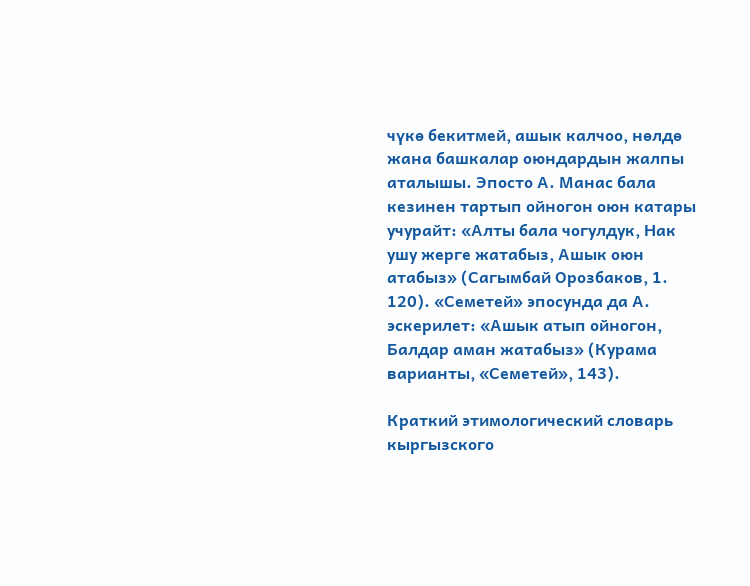чүкө бекитмей, ашык калчоо, нөлдө жана башкалар оюндардын жалпы аталышы. Эпосто А. Манас бала кезинен тартып ойногон оюн катары учурайт: «Алты бала чогулдук, Нак ушу жерге жатабыз, Ашык оюн атабыз» (Сагымбай Орозбаков, 1. 120). «Семетей» эпосунда да А. эскерилет: «Ашык атып ойногон, Балдар аман жатабыз» (Курама варианты, «Семетей», 143).

Краткий этимологический словарь кыргызского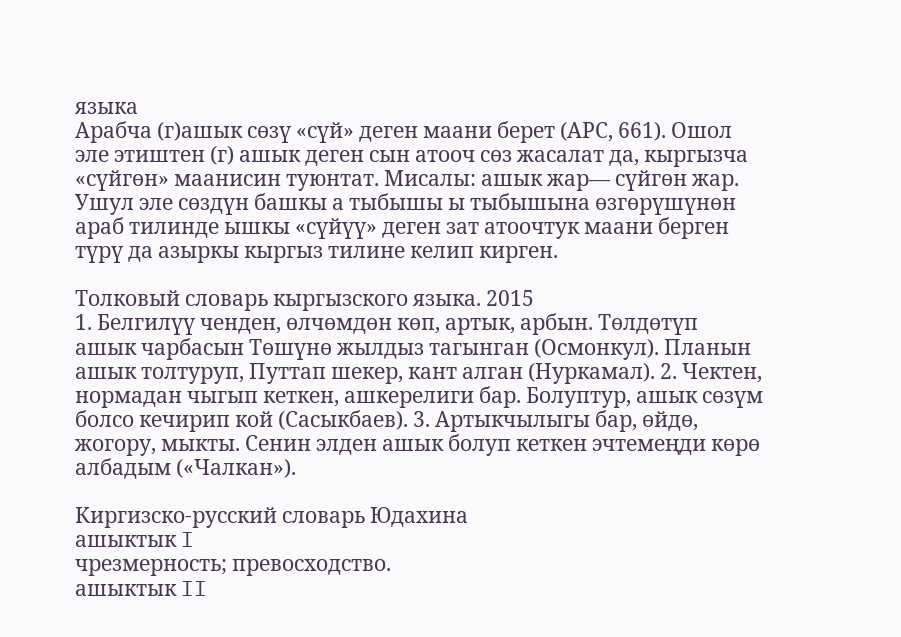языка
Арабча (г)ашык сөзү «сүй» деген маани берет (АРС, 661). Ошол эле этиштен (г) ашык деген сын атооч сөз жасалат да, кыргызча «сүйгөн» маанисин туюнтат. Мисалы: ашык жар— сүйгөн жар. Ушул эле сөздүн башкы а тыбышы ы тыбышына өзгөрүшүнөн араб тилинде ышкы «сүйүү» деген зат атоочтук маани берген түрү да азыркы кыргыз тилине келип кирген.

Толковый словарь кыргызского языка. 2015
1. Белгилүү ченден, өлчөмдөн көп, артык, арбын. Төлдөтүп ашык чарбасын Төшүнө жылдыз тагынган (Осмонкул). Планын ашык толтуруп, Путтап шекер, кант алган (Нуркамал). 2. Чектен, нормадан чыгып кеткен, ашкерелиги бар. Болуптур, ашык сөзүм болсо кечирип кой (Сасыкбаев). 3. Артыкчылыгы бар, өйдө, жогору, мыкты. Сенин элден ашык болуп кеткен эчтемеңди көрө албадым («Чалкан»).

Киргизско-русский словарь Юдахина
ашыктык I
чрезмерность; превосходство.
ашыктык II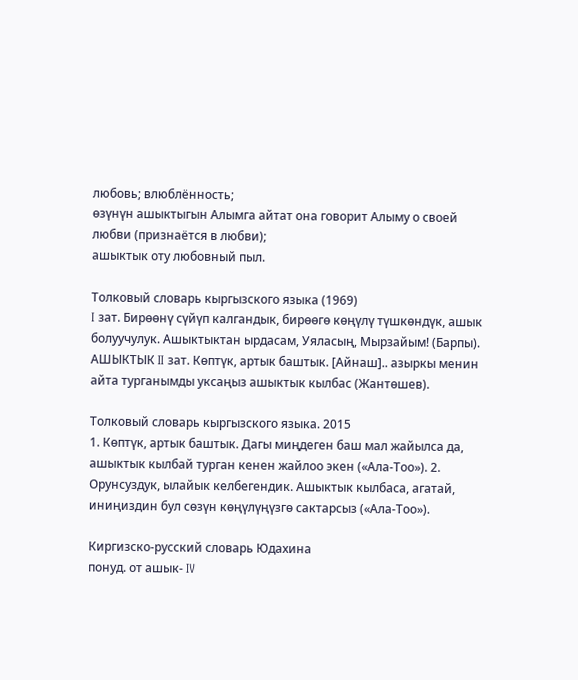любовь; влюблённость;
өзүнүн ашыктыгын Алымга айтат она говорит Алыму о своей любви (признаётся в любви);
ашыктык оту любовный пыл.

Толковый словарь кыргызского языка (1969)
I зат. Бирөөнү сүйүп калгандык, бирөөгө көңүлү түшкөндүк, ашык болуучулук. Ашыктыктан ырдасам, Уяласың, Мырзайым! (Барпы).
АШЫКТЫК II зат. Көптүк, артык баштык. [Айнаш].. азыркы менин айта турганымды уксаңыз ашыктык кылбас (Жантөшев).

Толковый словарь кыргызского языка. 2015
1. Көптүк, артык баштык. Дагы миңдеген баш мал жайылса да, ашыктык кылбай турган кенен жайлоо экен («Ала-Тоо»). 2. Орунсуздук, ылайык келбегендик. Ашыктык кылбаса, агатай, иниңиздин бул сөзүн көңүлүңүзгө сактарсыз («Ала-Тоо»).

Киргизско-русский словарь Юдахина
понуд. от ашык- IV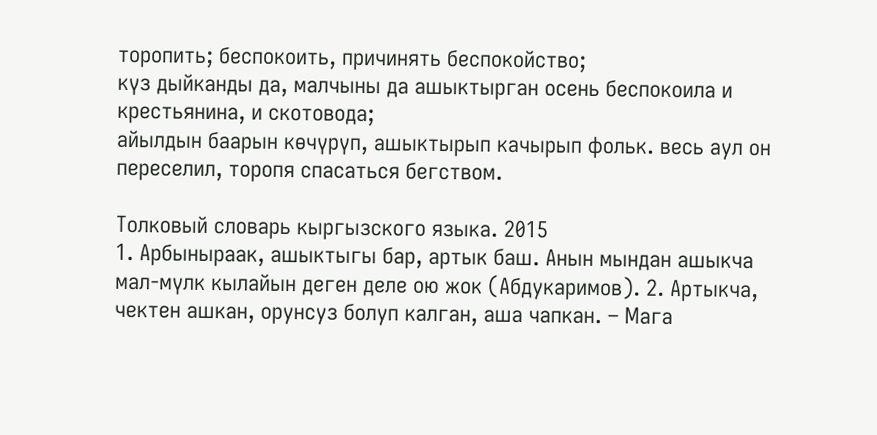торопить; беспокоить, причинять беспокойство;
күз дыйканды да, малчыны да ашыктырган осень беспокоила и крестьянина, и скотовода;
айылдын баарын көчүрүп, ашыктырып качырып фольк. весь аул он переселил, торопя спасаться бегством.

Толковый словарь кыргызского языка. 2015
1. Арбыныраак, ашыктыгы бар, артык баш. Анын мындан ашыкча мал-мүлк кылайын деген деле ою жок (Абдукаримов). 2. Артыкча, чектен ашкан, орунсуз болуп калган, аша чапкан. – Мага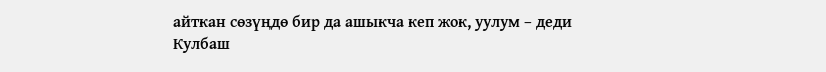айткан сөзүңдө бир да ашыкча кеп жок, уулум – деди Кулбаш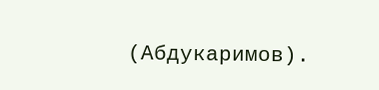(Абдукаримов).